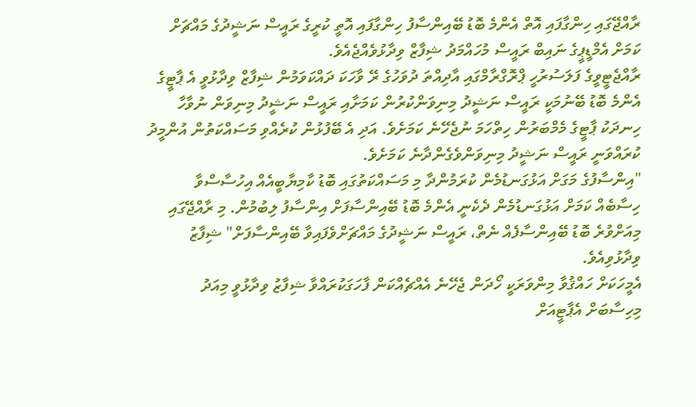ރާއްޖޭގައި ހިންގާފައި އޮތް އެންމެ ބޮޑު ބޭއިންސާފު ހިންގާފައި އޮތީ ކުރީގެ ރައީސް ނަޝީދުގެ މައްޗަށް ކަމަށް އެމްޑީޕީގެ ނައިބް ރައީސް މުހައްމަދު ޝިފާޒް ވިދާޅުވެއްޖެއެވެ.
ރާއްޖެޓީވީގެ ފަލަސުރުހީ ޕްރޮގްރާމްގައި އާދިއްތަ ދުވަހުގެ ރޭ ވާހަކަ ދައްކަވަމުން ޝިފާޒް ވިދާޅުވީ އެ ޕާޓީގެ އެންމެ ބޮޑު ބޭނުމަކީ ރައީސް ނަޝީދު މިނިވަންކުރުން ކަމަށާއި ރައީސް ނަޝީދު މިނިވަން ނުވާހާ ހިނދަކު ޕާޓީގެ މެމްބަރުން ހިތްހަމަ ނުޖެހޭނެ ކަމަށެވެ. އަދި އެ ބޭފުޅުން ކުރެއްވި މަސައްކަތުން އުންމީދު ކުރައްވަނީ ރައީސް ނަޝީދު މިނިވަންވެގެންދާނެ ކަމަށެވެ.
"އިންސާފުގެ މަގަށް އަޅުގަނޑުމެން ކުރަމުންދާ މި މަސައްކަތުގައި ބޮޑު ކާމިޔާބީއެއް އިހުސާސްވާ ހިސާބެއް ކަމަށް އަޅުގަނޑުމެން ދެކެނީ އެންމެ ބޮޑު ބޭއިންސާފަށް އިންސާފު ލިބުމުން. މި ރާއްޖޭގައި މިއަށްވުރެ ބޮޑު ބޭއިންސާފެއް ނެތް، ރައީސް ނަޝީދުގެ މައްޗަށްވެފައިވާ ބޭއިންސާފަށް" ޝިފާޒު ވިދާޅުވިއެވެ.
އެމީހަކަށް ހައްޤުވާ މިންވަރަކީ ހޯދަން ޖެހޭނެ އެއްޗެއްކަން ފާހަގަކުރައްވާ ޝިފާޒު ވިދާޅުވީ މިއަދު މިހިސާބަށް އެޕާޓީއަށް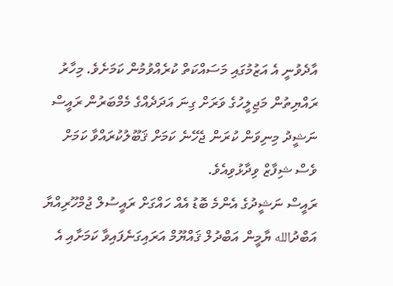އާދެވުނީ އެ އަޒުމުގައި މަސައްކަތް ކުރެއްވުމުން ކަމަށެވެ. މިހާރު ރައްޔިތުން މަޖިލީހުގެ ވަރަށް ގިނަ އަދަދެއްގެ މެމްބަރުން ރައީސް ނަޝީދު މިނިވަން ކުރަން ޖެހޭނެ ކަމަށް ޤަބޫލުކުރައްވާ ކަމަށް ވެސް ޝިފާޒް ވިދާޅުވިއެވެ.
ރައީސް ނަޝީދުގެ އެންމެ ބޮޑު އެއް ހައްގަށް ރައީސުލް ޖުމްހޫރިއްޔާ އަބްދުالله ޔާމީން އަބްދުލް ޤައްޔޫމް އަރައިގަނެފައިވާ ކަމަށާއި އެ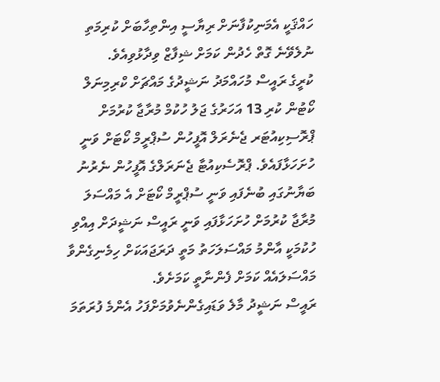ހައްޤަކީ އެމަނިކުފާނަށް ރިޔާސީ އިންތިހާބަށް ކުރިމަތި ނުލެވޭނެ ގޮތް ހެދުން ކަމަށް ޝިފާޒް ވިދާޅުވިއެވެ.
ކުރީގެ ރައީސް މުހައްމަދު ނަޝީދުގެ މައްޗަށް ކްރިމިނަލް ކޯޓުން ކުރި 13 އަހަރުގެ ޖަލު ހުކުމް މުރާޖާ ކުރުމަށް ޕްރޮސިކިއުޓަރ ޖެނެރަލް އޮފީހުން ސުޕްރީމް ކޯޓަށް ވަނީ ހުށަހަޅާފައެވެ. ޕްރޮސެކިއުޓާ ޖެނަރަލްގެ އޮފީހުން ނެރުނު ބަޔާނުގައި ބުނެފައި ވަނީ ސުޕްރީމް ކޯޓަށް އެ މައްސަލަ މުރާޖާ ކުރުމަށް ހުށަހަޅާފައި ވަނީ ރައީސް ނަޝީދަށް އިއްވި ހުކުމަކީ އާންމު މައްސަލަހަތު މަތީ ދަރަޖައަކަށް ހިމެނިގެންވާ މައްސަލައެއް ކަމަށް ފެންނާތީ ކަމަށެވެ.
ރައީސް ނަޝީދު މާލެ ވަޑައިގެންނެވުމަށްފަހު އެންމެ ފުރަތަމަ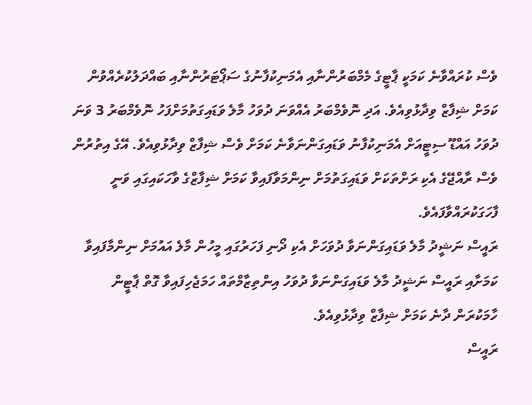ވެސް ކުރައްވާނެ ކަމަކީ ޕާޓީގެ މެމްބަރުންނާއި އެމަނިކުފާނުގެ ސަޕޯޓަރުންނާއި ބައްދަލުކުރެއްވުން ކަމަށް ޝިފާޒް ވިދާޅުވިއެވެ. އަދި ނޮވެމްބަރު އެއްވަނަ ދުވަހު މާލެ ވަޑައިގަތުމަށްފަހު ނޮވެމްބަރު 3 ވަނަ ދުވަހު އައްޑޫ ސިޓީއަށް އެމަނިކުފާނު ވަޑައިގަންނަވާނެ ކަމަށް ވެސް ޝިފާޒް ވިދާޅުވިއެވެ. އޭގެ އިތުރުން ވެސް ރާއްޖޭގެ އެކި ރަށްތަކަށް ވަޑައިގަތުމަށް ނިންމަވާފައިވާ ކަމަށް ޝިފާޒްގެ ވާހަކައިގައި ވަނީ ފާހަގަކުރައްވާފައެވެ.
ރައީސް ނަޝީދު މާލެ ވަޑައިގަންނަވާ ދުވަހަށް އެކި ދޯނި ފަހަރުގައި މީހުން މާލެ އައުމަށް ނިންމާފައިވާ ކަމަށާއި ރައީސް ނަޝީދު މާލެ ވަޑައިގަންނަވާ ދުވަހު އިންތިޒާމްތައް ހަމަޖެހިފައިވާ ގޮތް ޕާޓީން ހާމަކުރަން ދާނެ ކަމަށް ޝިފާޒް ވިދާޅުވިއެވެ.
ރައީސް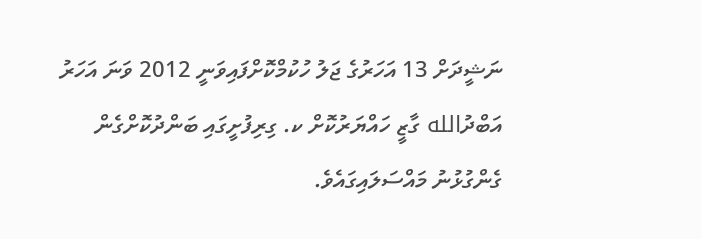ނަޝީދަށް 13 އަހަރުގެ ޖަލު ހުކުމްކޮށްފައިވަނީ 2012 ވަނަ އަހަރު އަބްދުالله ގާޒީ ހައްޔަރުކޮށް ކ. ގިރިފުށީގައި ބަންދުކޮށްގެން ގެންގުޅުނު މައްސަލައިގައެވެ.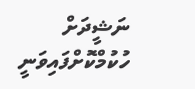ނަޝީދަށް ހުކުމްކޮށްފައިވަނީ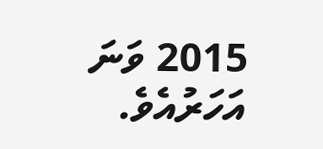2015 ވަނަ އަހަރުއެވެ.